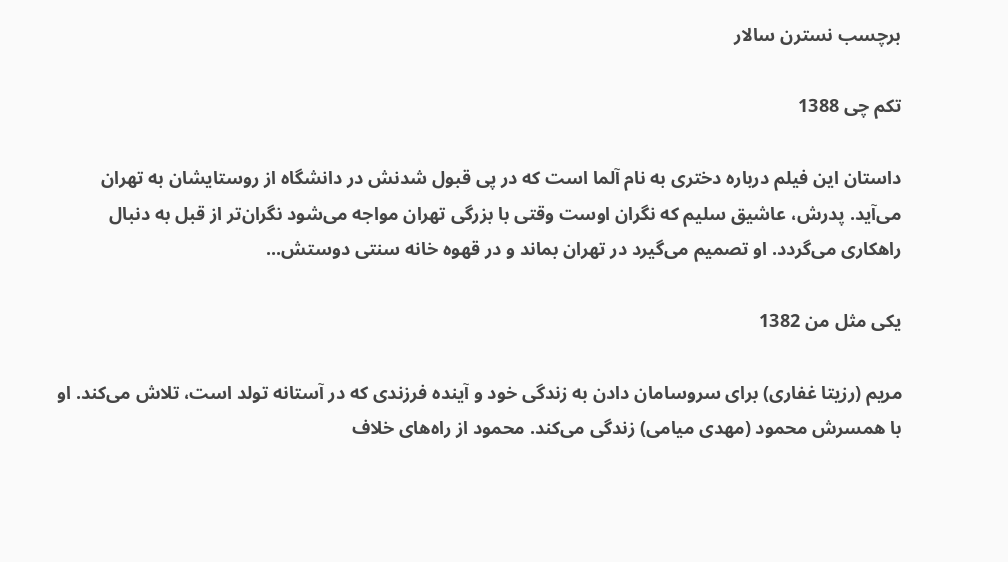برچسب نسترن سالار

تکم چی 1388

داستان این فیلم درباره دختری به نام آلما است که در پی قبول شدنش در دانشگاه از روستایشان به تهران می‌آید. پدرش، عاشیق سلیم که نگران اوست وقتی با بزرگی تهران مواجه می‌شود نگران‌تر از قبل به دنبال راهکاری می‌گردد. او تصمیم می‌گیرد در تهران بماند و در قهوه خانه سنتی دوستش...

یکی مثل من 1382

مریم (رزیتا غفاری) برای سروسامان دادن به زندگی خود و آینده فرزندی که در آستانه تولد است، تلاش می‌کند. او با همسرش محمود (مهدی میامی) زندگی می‌کند. محمود از راه‌های خلاف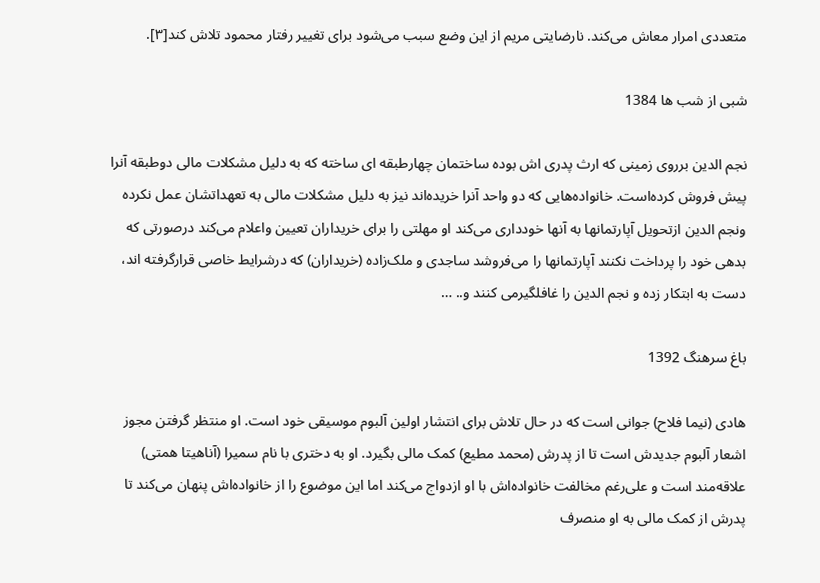متعددی امرار معاش می‌کند. نارضایتی مریم از این وضع سبب می‌شود برای تغییر رفتار محمود تلاش کند[۳].

شبی از شب ها 1384

نجم الدین برروی زمینی که ارث پدری اش بوده ساختمان چهارطبقه ای ساخته که به دلیل مشکلات مالی دوطبقه آنرا پیش فروش کرده‌است. خانواده‌هایی که دو واحد آنرا خریده‌اند نیز به دلیل مشکلات مالی به تعهداتشان عمل نکرده ونجم الدین ازتحویل آپارتمانها به آنها خودداری می‌کند او مهلتی را برای خریداران تعیین واعلام می‌کند درصورتی که بدهی خود را پرداخت نکنند آپارتمانها را می‌فروشد ساجدی و ملک‌زاده (خریداران) که درشرایط خاصی قرارگرفته اند، دست به ابتکار زده و نجم الدین را غافلگیرمی کنند و.. …

باغ سرهنگ 1392

هادی (نیما فلاح) جوانی است که در حال تلاش برای انتشار اولین آلبوم موسیقی خود است. او منتظر گرفتن مجوز اشعار آلبوم جدیدش است تا از پدرش (محمد مطیع) کمک مالی بگیرد. او به دختری با نام سمیرا (آناهیتا همتی) علاقه‌مند است و علی‌رغم مخالفت خانواده‌اش با او ازدواج می‌کند اما این موضوع را از خانواده‌اش پنهان می‌کند تا پدرش از کمک مالی به او منصرف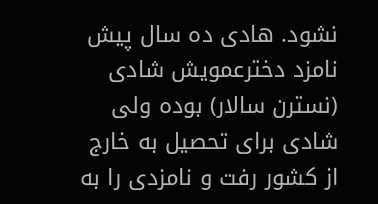نشود. هادی ده سال پیش نامزد دخترعمویش شادی (نسترن سالار) بوده ولی شادی برای تحصیل به خارج از کشور رفت و نامزدی را به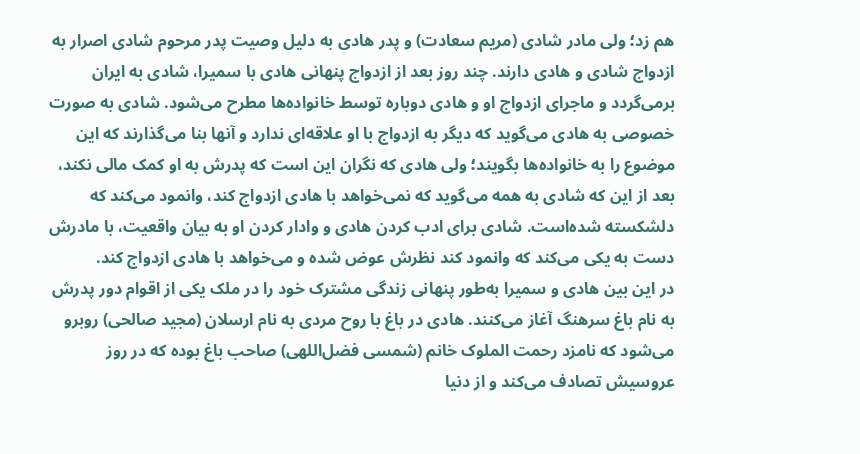هم زد؛ ولی مادر شادی (مریم سعادت) و پدر هادی به دلیل وصیت پدر مرحوم شادی اصرار به ازدواج شادی و هادی دارند. چند روز بعد از ازدواج پنهانی هادی با سمیرا، شادی به ایران برمی‌گردد و ماجرای ازدواج او و هادی دوباره توسط خانواده‌ها مطرح می‌شود. شادی به صورت خصوصی به هادی می‌گوید که دیگر به ازدواج با او علاقه‌ای ندارد و آنها بنا می‌گذارند که این موضوع را به خانواده‌ها بگویند؛ ولی هادی که نگران این است که پدرش به او کمک مالی نکند، بعد از این که شادی به همه می‌گوید که نمی‌خواهد با هادی ازدواج کند، وانمود می‌کند که دلشکسته شده‌است. شادی برای ادب کردن هادی و وادار کردن او به بیان واقعیت، با مادرش دست به یکی می‌کند که وانمود کند نظرش عوض شده و می‌خواهد با هادی ازدواج کند.
در این بین هادی و سمیرا به‌طور پنهانی زندگی مشترک خود را در ملک یکی از اقوام دور پدرش به نام باغ سرهنگ آغاز می‌کنند. هادی در باغ با روح مردی به نام ارسلان (مجید صالحی) روبرو می‌شود که نامزد رحمت الملوک خانم (شمسی فضل‌اللهی) صاحب باغ بوده که در روز عروسیش تصادف می‌کند و از دنیا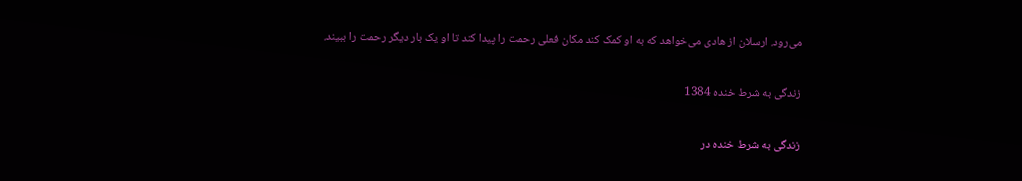می‌رود. ارسلان از هادی می‌خواهد که به او کمک کند مکان فعلی رحمت را پیدا کند تا او یک بار دیگر رحمت را ببیند.

زندگی به شرط خنده 1384

زندگی به شرط خنده در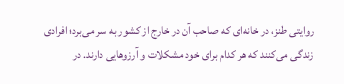روایتی طنز، در خانه‌ای که صاحب آن در خارج از کشور به سر می‌برد؛ افرادی زندگی می‌کنند که هر کدام برای خود مشکلات و آرزوهایی دارند. در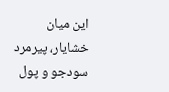این میان خشایار، پیرمرد سودجو و پول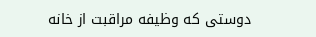دوستی که وظیفه مراقبت از خانه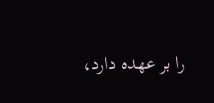را بر عهده دارد،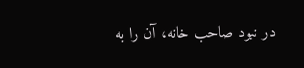در نبود صاحب خانه، آن را به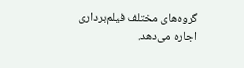گروه‌های مختلف فیلم‌برداری اجاره می‌دهد.